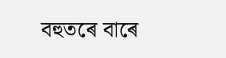বহুতৰে বাৰে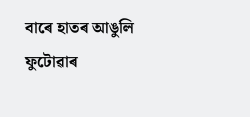বাৰে হাতৰ আঙুলি ফুটোৱাৰ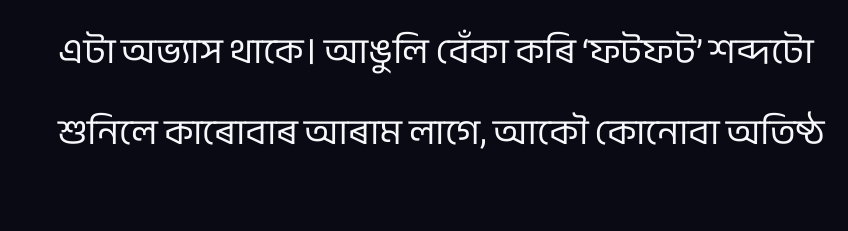এটা অভ্যাস থাকে। আঙুলি বেঁকা কৰি ‘ফটফট’ শব্দটো শুনিলে কাৰোবাৰ আৰাম লাগে, আকৌ কোনোবা অতিষ্ঠ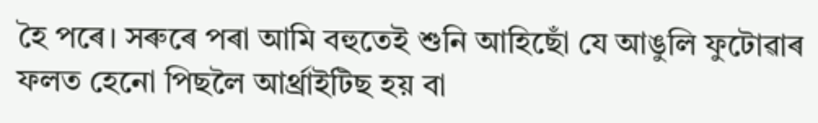হৈ পৰে। সৰুৰে পৰা আমি বহুতেই শুনি আহিছোঁ যে আঙুলি ফুটোৱাৰ ফলত হেনো পিছলৈ আৰ্থ্ৰাইটিছ হয় বা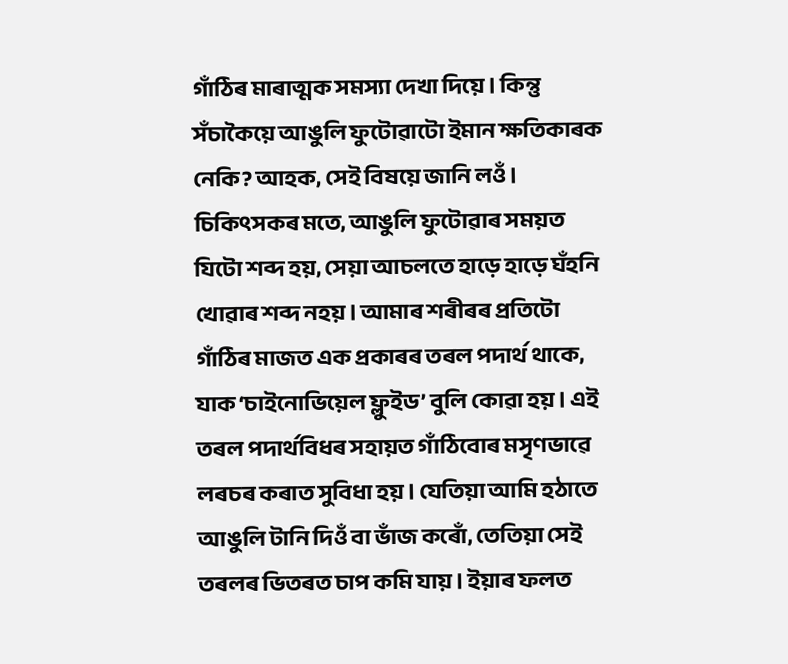গাঁঠিৰ মাৰাত্মক সমস্যা দেখা দিয়ে। কিন্তু সঁচাকৈয়ে আঙুলি ফুটোৱাটো ইমান ক্ষতিকাৰক নেকি? আহক, সেই বিষয়ে জানি লওঁ।
চিকিৎসকৰ মতে, আঙুলি ফুটোৱাৰ সময়ত যিটো শব্দ হয়, সেয়া আচলতে হাড়ে হাড়ে ঘঁহনি খোৱাৰ শব্দ নহয়। আমাৰ শৰীৰৰ প্ৰতিটো গাঁঠিৰ মাজত এক প্ৰকাৰৰ তৰল পদাৰ্থ থাকে, যাক ‘চাইনোভিয়েল ফ্লুইড’ বুলি কোৱা হয়। এই তৰল পদাৰ্থবিধৰ সহায়ত গাঁঠিবোৰ মসৃণভাৱে লৰচৰ কৰাত সুবিধা হয়। যেতিয়া আমি হঠাতে আঙুলি টানি দিওঁ বা ভাঁজ কৰোঁ, তেতিয়া সেই তৰলৰ ভিতৰত চাপ কমি যায়। ইয়াৰ ফলত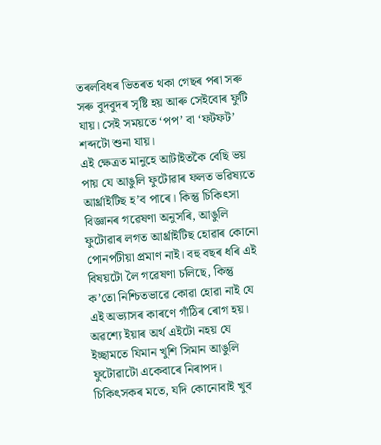তৰলবিধৰ ভিতৰত থকা গেছৰ পৰা সৰু সৰু বুদবুদৰ সৃষ্টি হয় আৰু সেইবোৰ ফুটি যায়। সেই সময়তে ‘পপ’ বা ‘ফটফট’ শব্দটো শুনা যায়।
এই ক্ষেত্ৰত মানুহে আটাইতকৈ বেছি ভয় পায় যে আঙুলি ফুটোৱাৰ ফলত ভৱিষ্যতে আৰ্থ্ৰাইটিছ হ’ব পাৰে। কিন্তু চিকিৎসা বিজ্ঞানৰ গৱেষণা অনুসৰি, আঙুলি ফুটোৱাৰ লগত আৰ্থ্ৰাইটিছ হোৱাৰ কোনো পোনপটীয়া প্ৰমাণ নাই। বহু বছৰ ধৰি এই বিষয়টো লৈ গৱেষণা চলিছে, কিন্তু ক’তো নিশ্চিতভাৱে কোৱা হোৱা নাই যে এই অভ্যাসৰ কাৰণে গাঁঠিৰ ৰোগ হয়।
অৱশ্যে ইয়াৰ অৰ্থ এইটো নহয় যে ইচ্ছামতে যিমান খুশি সিমান আঙুলি ফুটোৱাটো একেবাৰে নিৰাপদ। চিকিৎসকৰ মতে, যদি কোনোবাই খুব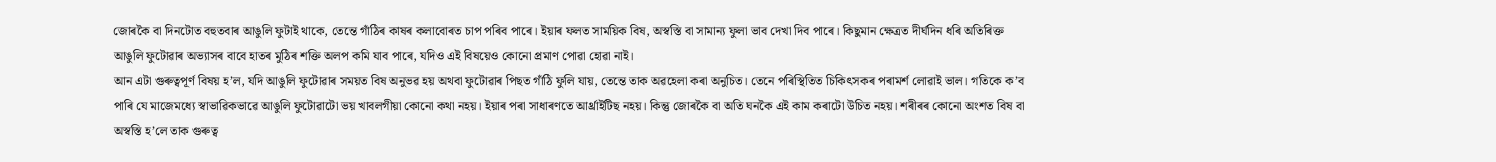জোৰকৈ বা দিনটোত বহুতবাৰ আঙুলি ফুটাই থাকে, তেন্তে গাঁঠিৰ কাষৰ কলাবোৰত চাপ পৰিব পাৰে। ইয়াৰ ফলত সাময়িক বিষ, অস্বস্তি বা সামান্য ফুলা ভাব দেখা দিব পাৰে। কিছুমান ক্ষেত্ৰত দীৰ্ঘদিন ধৰি অতিৰিক্ত আঙুলি ফুটোৱাৰ অভ্যাসৰ বাবে হাতৰ মুঠিৰ শক্তি অলপ কমি যাব পাৰে, যদিও এই বিষয়েও কোনো প্ৰমাণ পোৱা হোৱা নাই।
আন এটা গুৰুত্বপূৰ্ণ বিষয় হ’ল, যদি আঙুলি ফুটোৱাৰ সময়ত বিষ অনুভৱ হয় অথবা ফুটোৱাৰ পিছত গাঁঠি ফুলি যায়, তেন্তে তাক অৱহেলা কৰা অনুচিত। তেনে পৰিস্থিতিত চিকিৎসকৰ পৰামৰ্শ লোৱাই ভাল। গতিকে ক’ব পাৰি যে মাজেমধ্যে স্বাভাৱিকভাৱে আঙুলি ফুটোৱাটো ভয় খাবলগীয়া কোনো কথা নহয়। ইয়াৰ পৰা সাধাৰণতে আৰ্থ্ৰাইটিছ নহয়। কিন্তু জোৰকৈ বা অতি ঘনকৈ এই কাম কৰাটো উচিত নহয়। শৰীৰৰ কোনো অংশত বিষ বা অস্বস্তি হ’লে তাক গুৰুত্ব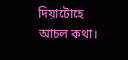দিয়াটোহে আচল কথা।